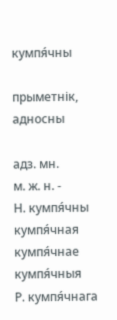кумпя́чны

прыметнік, адносны

адз. мн.
м. ж. н. -
Н. кумпя́чны кумпя́чная кумпя́чнае кумпя́чныя
Р. кумпя́чнага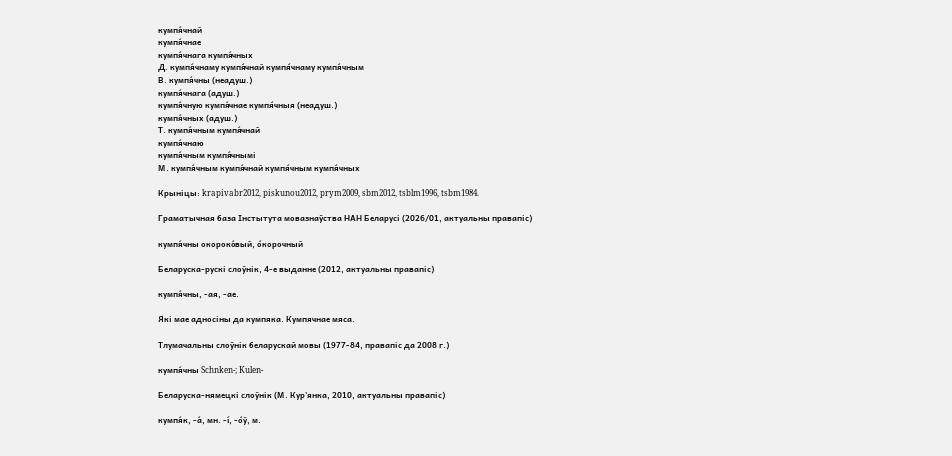кумпя́чнай
кумпя́чнае
кумпя́чнага кумпя́чных
Д. кумпя́чнаму кумпя́чнай кумпя́чнаму кумпя́чным
В. кумпя́чны (неадуш.)
кумпя́чнага (адуш.)
кумпя́чную кумпя́чнае кумпя́чныя (неадуш.)
кумпя́чных (адуш.)
Т. кумпя́чным кумпя́чнай
кумпя́чнаю
кумпя́чным кумпя́чнымі
М. кумпя́чным кумпя́чнай кумпя́чным кумпя́чных

Крыніцы: krapivabr2012, piskunou2012, prym2009, sbm2012, tsblm1996, tsbm1984.

Граматычная база Інстытута мовазнаўства НАН Беларусі (2026/01, актуальны правапіс)

кумпя́чны окороко́вый, о́корочный

Беларуска-рускі слоўнік, 4-е выданне (2012, актуальны правапіс)

кумпя́чны, ‑ая, ‑ае.

Які мае адносіны да кумпяка. Кумпячнае мяса.

Тлумачальны слоўнік беларускай мовы (1977-84, правапіс да 2008 г.)

кумпя́чны Schnken-; Kulen-

Беларуска-нямецкі слоўнік (М. Кур'янка, 2010, актуальны правапіс)

кумпя́к, -а́, мн. -і́, -о́ў, м.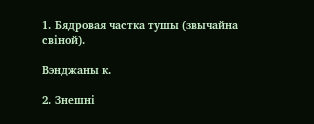1. Бядровая частка тушы (звычайна свіной).

Вэнджаны к.

2. Знешні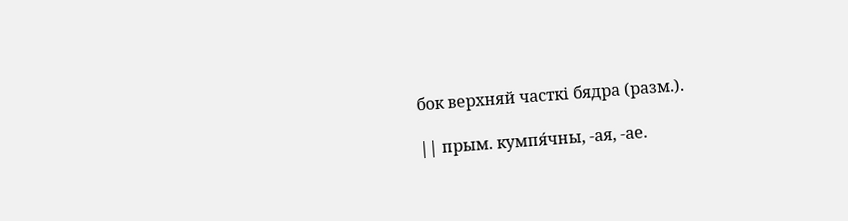бок верхняй часткі бядра (разм.).

|| прым. кумпя́чны, -ая, -ае.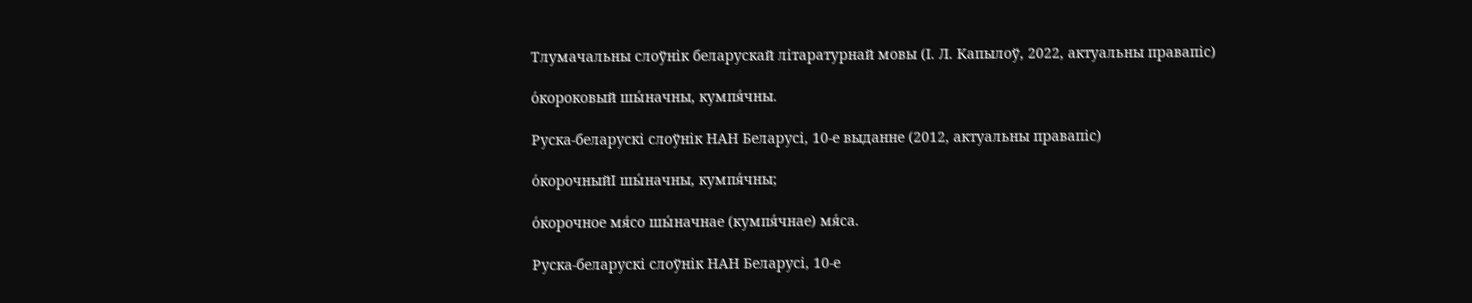Тлумачальны слоўнік беларускай літаратурнай мовы (І. Л. Капылоў, 2022, актуальны правапіс)

о́короковый шы́начны, кумпя́чны.

Руска-беларускі слоўнік НАН Беларусі, 10-е выданне (2012, актуальны правапіс)

о́корочныйI шы́начны, кумпя́чны;

о́корочное мя́со шы́начнае (кумпя́чнае) мя́са.

Руска-беларускі слоўнік НАН Беларусі, 10-е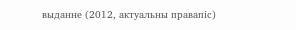выданне (2012, актуальны правапіс)